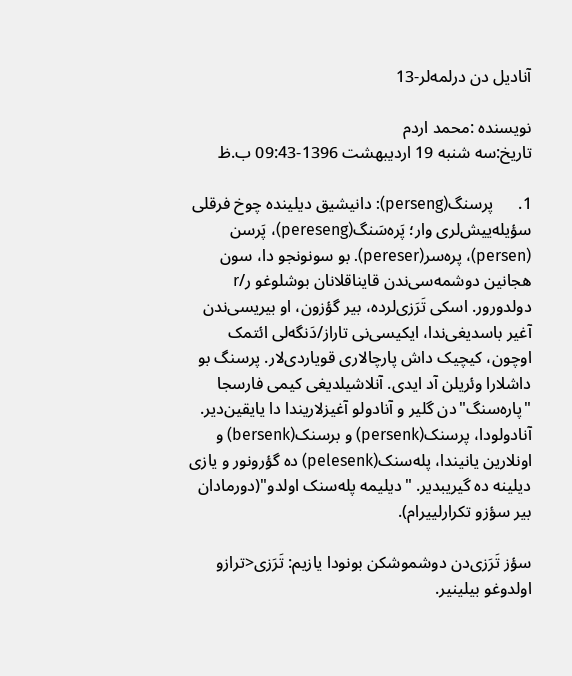آنادیل دن درلمه‌لر-13

نویسنده :محمد اردم
تاریخ:سه شنبه 19 اردیبهشت 1396-09:43 ب.ظ

1.      پرسنگ(perseng): دانیشیق دیلینده چوخ فرقلی سؤیله‌ییش‌لری وار؛ پَره‌سَنگ(pereseng)، پَرسن (persen)، پره‌سر(pereser). بو سونونجو دا، سون هجانین دوشمه‌سی‌ندن قایناقلانان بوشلوغو ر/r دولدورور. اسکی تَرَزی‌لرده، بیر گؤزون، او بیریسی‌ندن آغیر باسدیغی‌ندا، ایکیسی‌نی تاراز/دَنگه‌لی ائتمک اوچون، کیچیک داش پارچالاری قویاردی‌لار. پرسنگ بو داشلارا وئریلن آد ایدی. آنلاشیلدیغی کیمی فارسجا "پاره‌سنگ"دن گلیر و آنادولو آغیزلاریندا دا یایقین‌دیر.  آنادولودا، پرسنک(persenk) و برسنک(bersenk) و اونلارین یانیندا، پله‌سنک(pelesenk) ده گؤرونور و یازی دیلینه ده گیریبدیر. "دیلیمه پله‌سنک اولدو"(دورمادان بیر سؤزو تکرارلییرام).

سؤز تَرَزی‌دن دوشموشکن بونودا یازیم: تَرَزی<ترازو اولدوغو بیلینیر.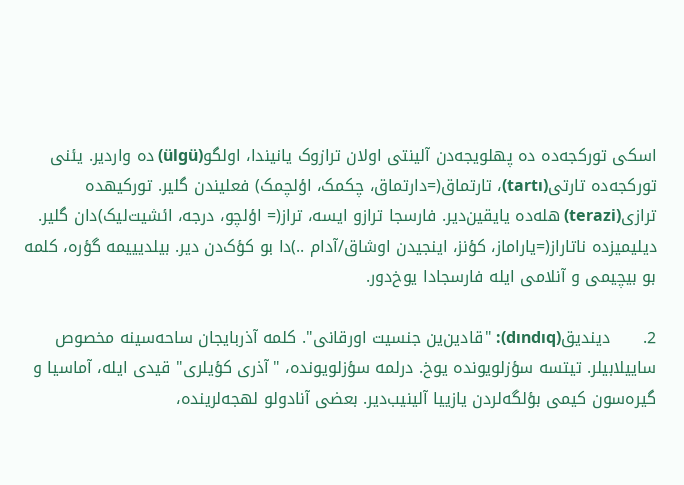اسکی تورکجه‌ده ده پهلویجه‌دن آلینتی اولان ترازوک یانیندا، اولگو(ülgü) ده واردیر. یئنی تورکجه‌ده تارتی(tartı)، تارتماق(=دارتماق، چکمک، اؤلچمک) فعلیندن گلیر. تورکیهده ترازی(terazi) هله‌ده یایقین‌دیر. فارسجا ترازو ایسه، تراز(= اؤلچو، درجه، ائشیت‌لیک)دان گلیر. دیلیمیزده ناتاراز(=یاراماز، کؤنز، اینجیدن اوشاق/آدام ..)دا بو کؤک‌دن دیر. بیلدیییمه گؤره، کلمه بو بیچیمی و آنلامی ایله فارسجادا یوخ‌دور.

2.      دیندیق(dındıq): "قادین‌ین جنسیت اورقانی". کلمه آذربایجان ساحه‌سینه مخصوص ساییلابیلر. تیتسه سؤزلویونده یوخ. درلمه سؤزلویونده، "آذری کؤیلری" قیدی ایله، آماسیا و گیره‌سون کیمی بؤلگه‌لردن یازییا آلینیب‌دیر. بعضی آنادولو لهجه‌لرینده،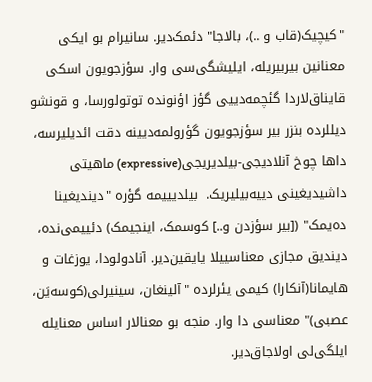"کیچیک(قاب و ..)، بالاجا" دئمک‌دیر. سانیرام بو ایکی معنانین بیربیریله، ایلیشگی‌سی وار. سؤزجویون اسکی قایناق‌لاردا گئچمه‌دییی گؤز اؤنونده توتولورسا، و قونشو دیللرده بنزر بیر سؤزجویون گؤرولمه‌دیینه دقت ائدیلیرسه، داها چوخ آنلادیجی-بیلدیریجی(expressive) ماهیتی داشیدیغینی دییه‌بیلیریک.  بیلدیییمه گؤره "دیندیغینا ده‌یمک" ([بیر سؤزدن و..] کوسمک، اینجیمک) دئییمی‌نده، دیندیق مجازی معناسییلا یایقین‌دیر. آنادولودا، یوزغات و هایمانا(آنکارا) کیمی یئرلرده "آلینغان، سینیرلی(کوسه‌یَن، عصبی)" معناسی دا وار. منجه بو معنالار اساس معنایله ایلگی‌لی اولاجاق‌دیر.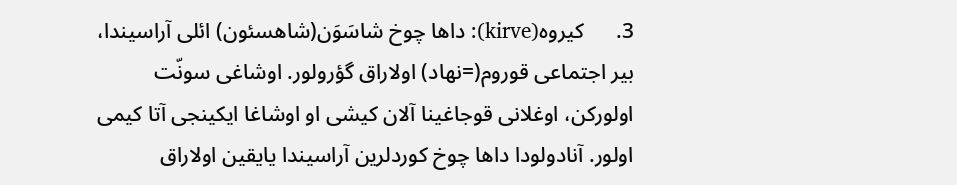3.      کیروه(kirve): داها چوخ شاسَوَن(شاهسئون) ائلی آراسیندا، بیر اجتماعی قوروم(=نهاد) اولاراق گؤرولور. اوشاغی سونّت  اولورکن، اوغلانی قوجاغینا آلان کیشی او اوشاغا ایکینجی آتا کیمی اولور. آنادولودا داها چوخ کوردلرین آراسیندا یایقین اولاراق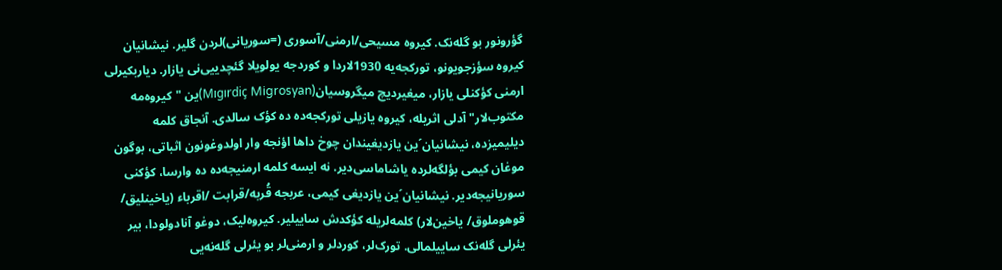گؤرونور بو گله‌نک. کیروه مسیحی/ارمنی/آسوری (=سوریانی)لردن گلیر. نیشانیان کیروه سؤزجویونو، تورکجه‌یه 1930لاردا و کوردجه یولویلا گئچدییی‌نی یازار. دیاربکیرلی ارمنی کؤکنلی یازار، میغیردیچ میگروسیان(Mıgırdiç Migrosyan)ین "کیروه‌مه مکتوب‌لار" آدلی اثریله، کیروه یازیلی تورکجه‌ده ده کؤک سالدی. آنجاق کلمه دیلیمیزده، نیشانیان´ین یازدیغیندان چوخ داها اؤنجه وار اولدوغونون اثباتی، بوگون موغان کیمی بؤلگه‌لرده یاشاماسی‌دیر. نه ایسه کلمه ارمنیجه‌ده ده وارسا، کؤکنی سوریانیجه‌دیر. نیشانیان´ین یازدیغی کیمی، عربجه قُربه/قرابت /اقرباء (یاخینلیق/ قوهوملوق/ یاخین‌لار) کلمه‌لریله کؤکدش ساییلیر. کیروه‌لیک، دوغو آنادولودا، بیر یئرلی گله‌نک ساییلمالی. تورک‌لر، کوردلر و ارمنی‌لر بو یئرلی گله‌نه‌یی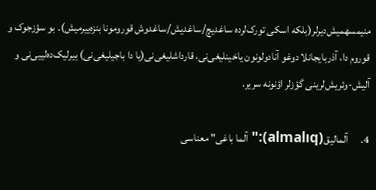منیمسهمیش‌دیرلر(بلکه اسکی تورک‌لرده ساغدیچ/ساغدیش/ساغدوش قورومونا بنزه‌ییرمیش). بو سؤزجوک و قوروم‌ دا، آذربایجانلا دوغو آنادولونون یاخینلیغی‌نی، قارداشلیغی‌نی(یا دا باجیلیغی‌نی) بیرلیک‌ده‌لییی‌نی و آلیش-وئریش‌لرینی گؤزلر اؤنونه سریر.

4.      آلمالیق(almalıq):"آلما باغی" معناسی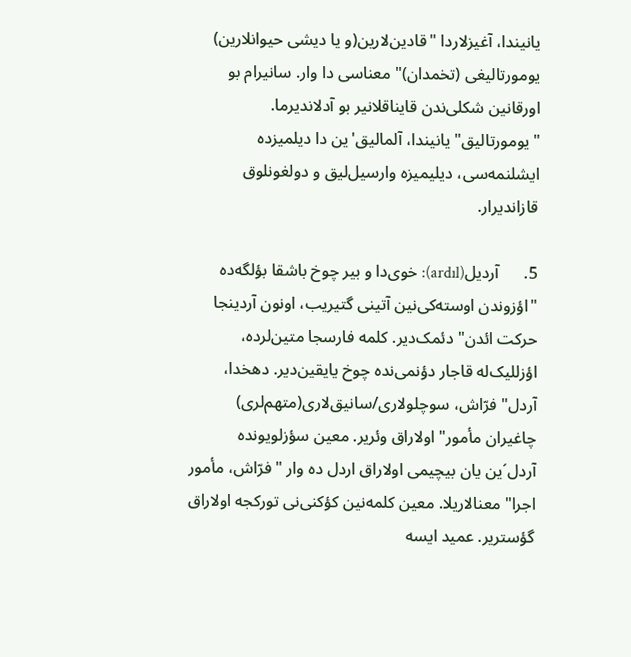یانیندا، آغیزلاردا "قادین‌لارین(و یا دیشی حیوانلارین) یومورتالیغی (تخمدان)" معناسی دا وار. سانیرام بو اورقانین شکلی‌ندن قایناقلانیر بو آدلاندیرما. "یومورتالیق" یانیندا، آلمالیق'ین دا دیلمیزده ایشلنمه‌سی، دیلیمیزه وارسیل‌لیق و دولغونلوق قازاندیرار.

5.      آردیل(ardıl): خوی‌دا و بیر چوخ باشقا بؤلگه‌ده "اؤزوندن اوسته‌کی‌نین آتینی گتیریب، اونون آردینجا حرکت ائدن" دئمک‌دیر. کلمه فارسجا متین‌لرده، اؤزللیک‌له قاجار دؤنمی‌نده چوخ یایقین‌دیر. دهخدا، آردل" فرّاش، سوچلولاری/سانیق‌لاری(متهم‌لری) چاغیران مأمور" اولاراق وئریر. معین سؤزلویونده آردل´ین یان بیچیمی اولاراق اردل ده وار "فرّاش، مأمور اجرا" معنالاریلا. معین کلمه‌نین کؤکنی‌نی تورکجه اولاراق گؤستریر. عمید ایسه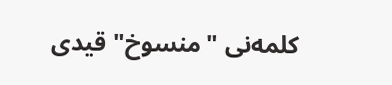کلمه‌نی "منسوخ" قیدی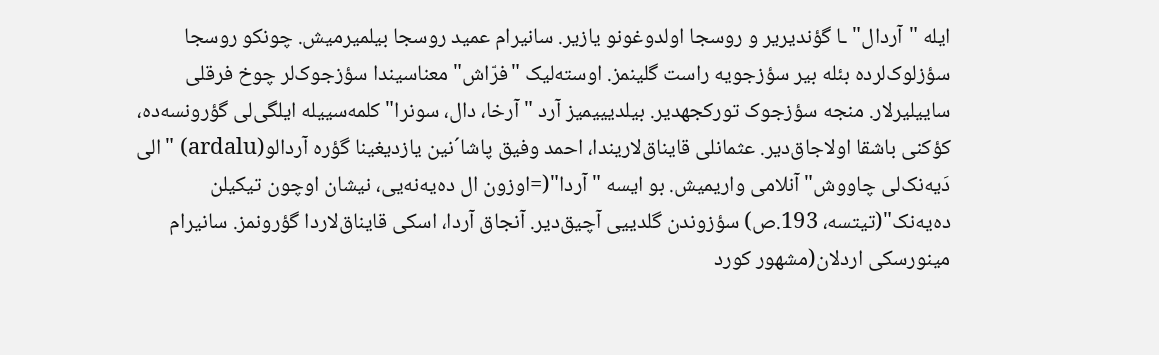ایله "آردال"ـا گؤندیریر و روسجا اولدوغونو یازیر. سانیرام عمید روسجا بیلمیرمیش. چونکو روسجا سؤزلوک‌لرده بئله بیر سؤزجویه راست گلینمز. اوسته‌لیک "فرّاش" معناسیندا سؤزجوک‌لر چوخ فرقلی ساییلیرلار. منجه سؤزجوک تورکجهدیر. بیلدیییمیز آرد "آرخا، دال، سونرا" کلمه‌سییله ایلگی‌لی گؤرونسه‌ده، کؤکنی باشقا اولاجاق‌دیر. عثمانلی قایناق‌لاریندا، احمد وفیق پاشا´نین یازدیغینا گؤره آردالو(ardalu) "الی دَیه‌نک‌لی چاووش" آنلامی واریمیش. بو ایسه "آردا"(=اوزون ال ده‌یه‌نه‌یی، نیشان اوچون تیکیلن ده‌یه‌نک"(تیتسه، 193.ص) سؤزوندن گلدییی آچیق‌دیر. آنجاق آردا، اسکی قایناق‌لاردا گؤرونمز. سانیرام مینورسکی اردلان(مشهور کورد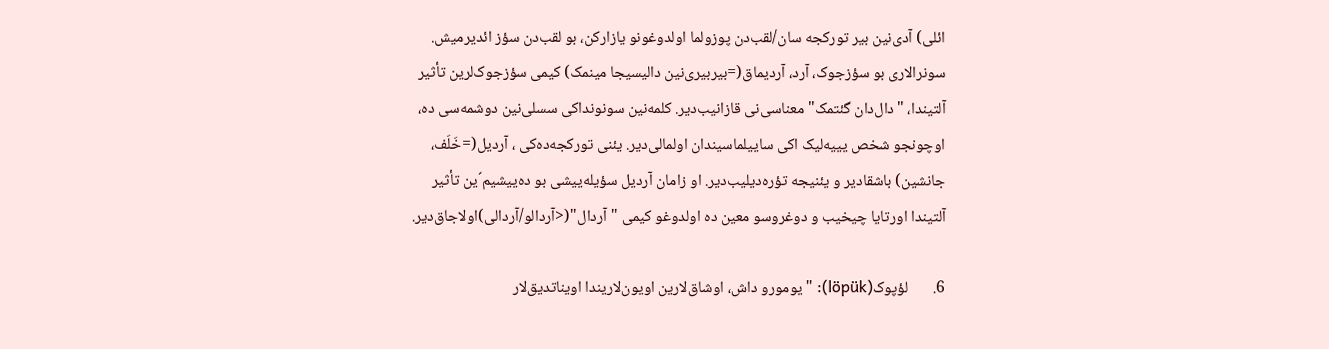ائلی) آدی‌نین بیر تورکجه سان/لقب‌دن پوزولما اولدوغونو یازارکن، بو لقب‌دن سؤز ائدیرمیش. سونرالاری بو سؤزجوک، آرد، آردیماق(=بیربیری‌نین دالیسیجا مینمک) کیمی سؤزجوک‌لرین تأثیر آلتیندا، "دال‌دان گئتمک" معناسی‌نی قازانیب‌دیر. کلمه‌نین سونونداکی سسلی‌نین دوشمه‌سی ده، اوچونجو شخص یییه‌لیک اکی ساییلماسیندان اولمالی‌دیر. یئنی تورکجه‌ده‌کی ، آردیل(=خَلَف، جانشین) باشقادیر و یئنیجه تؤره‌دیلیب‌دیر. او زامان آردیل سؤیله‌ییشی بو ده‌ییشیم´ین تأثیر آلتیندا اورتایا چیخیب و دوغروسو معین ده اولدوغو کیمی "آردال"(<آردالو/آردالی)اولاجاق‌دیر.

6.       لؤپوک(löpük): "یومورو داش، اوشاق‌لارین اویون‌لاریندا اویناتدیق‌لار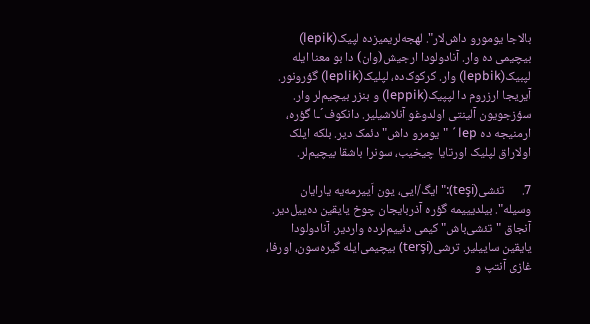بالاجا یومورو داش‌لار". لهجه‌لریمیزده لپیک(lepik) بیچیمی ده وار. آنادولودا ارجیش(وان) دا بو معنا ایله لپبیک(lepbik) وار. کرکوک‌ده، لپلیک(leplik) گؤرونور. آیریجا ارزروم دا لپپیک(leppik) و بنزر بیچیم‌لر وار. سؤزجویون آلینتی اولدوغو آنلاشیلیر. دانکوف´ـا گؤره، ارمنیجه ده lep´ "یومرو داش" دئمک دیر. بلکه ایلک اولاراق لپلیک اورتایا چیخیب، سونرا باشقا بیچیم‌لر.

7.      تئشی(teşi):"ایگ/ایی، یون اَییرمه‌یه یارایان وسیله". بیلدیییمه گؤره آذربایجان چوخ یایقین ده‌ییل‌دیر. آنجاق "تئشی‌باش" کیمی دئییم‌لرده واردیر. آنادولودا یایقین ساییلیر. ترشی(terşi) بیچیمی‌ایله گیره‌سون، اورفا، غازی آنتپ و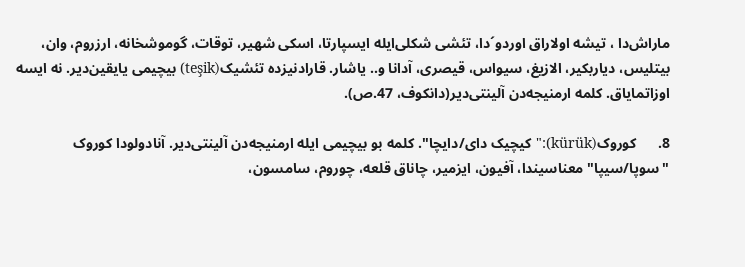ماراش‌دا ، تیشه اولاراق اوردو‌´دا، تئشی شکلی‌ایله ایسپارتا، اسکی شهیر، توقات، گوموشخانه، ارزروم، وان، بیتلیس، دیاربکیر، الازیغ، سیواس، قیصری، آدانا و.. یاشار. قارادنیزده تئشیک(teşik) بیچیمی یایقین‌دیر. نه ایسه اوزاتمایاق. کلمه ارمنیجه‌دن آلینتی‌دیر(دانکوف، 47.ص).

8.      کوروک(kürük):"کیچیک دای/دایچا". کلمه بو بیچیمی ایله ارمنیجه‌دن آلینتی‌دیر. آنادولودا کوروک "سوپا/سیپا" معناسیندا، آفیون، ایزمیر، چاناق قلعه، چوروم، سامسون،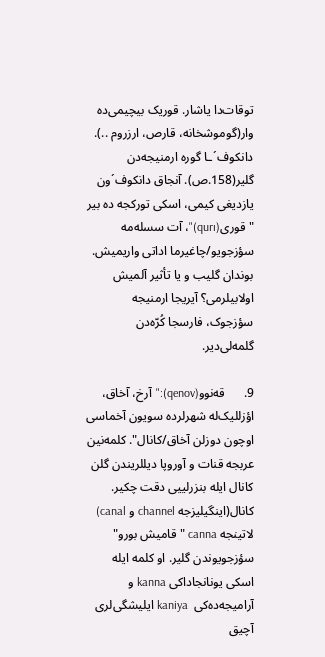توقات‌دا یاشار. قوریک بیچیمی‌ده وار(گوموشخانه، قارص، ارزروم ..). دانکوف´ـا گوره ارمنیجه‌دن گلیر(158.ص). آنجاق دانکوف´ون یازدیغی کیمی، اسکی تورکجه ده بیر "قوری(qurı)"، آت سسله‌مه سؤزجویو/چاغیرما اداتی واریمیش. بوندان گلیب و یا تأثیر آلمیش اولابیلرمی؟ آیریجا ارمنیجه سؤزجوک، فارسجا کُرّه‌دن گلمه‌لی‌دیر.

9.      قه‌نوو(qenov):"آرخ، آخاق، اؤزللیک‌له شهرلرده سویون آخماسی اوچون دوزلن آخاق/کانال". کلمه‌نین عربجه قنات و آوروپا دیللریندن گلن کانال ایله بنزرلییی دقت چکیر. کانال(اینگیلیزجه channel و canal) لاتینجه canna "قامیش بورو" سؤزجویوندن گلیر. او کلمه ایله اسکی یونانجاداکی kanna و آرامیجه‌ده‌کی  kaniya ایلیشگی‌لری آچیق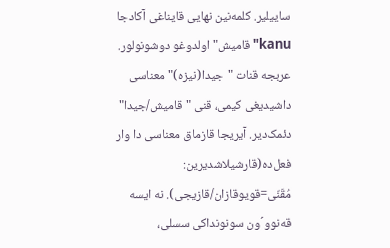ساییلیر. کلمه‌نین نهایی قایناغی آکادجا kanu"قامیش" اولدوغو دوشونولور. عربجه قنات "جیدا(نیزه)" معناسی داشیدیغی کیمی، قنی "قامیش/جیدا" دئمک‌دیر. آیریجا قازماق معناسی دا وار فعل‌ده(قارشیلاشدیرین: مُقَنّی=قویوقازان/قازیجی). نه ایسه قه‌نوو´ون سونونداکی سسلی،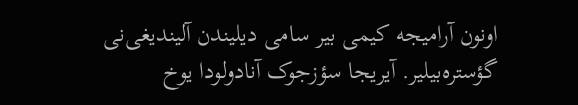اونون آرامیجه کیمی بیر سامی دیلیندن آلیندیغی‌نی گؤستره‌بیلیر. آیریجا سؤزجوک آنادولودا یوخ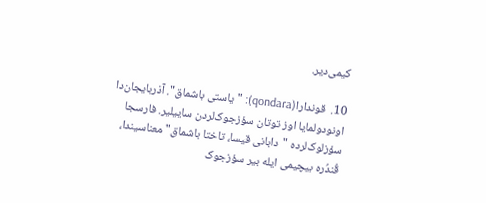کیمی‌دیر.

10.  قوندارا(qondara): "یاستی باشماق". آذربایجان‌دا اونودولمایا اوز توتان سؤزجوک‌لردن ساییلیر. فارسجا سؤزلوک‌لرده "دابانی قیسا، تاختا باشماق" معناسیندا، قُندُره بیچیمی ایله بیر سؤزجوک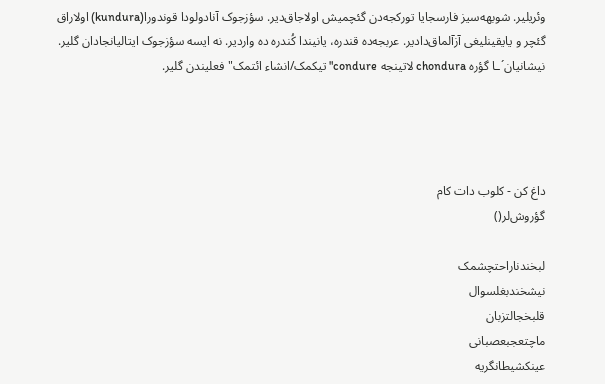وئریلیر. شوبهه‌سیز فارسجایا تورکجه‌دن گئچمیش اولاجاق‌دیر. سؤزجوک آنادولودا قوندورا(kundura) اولاراق گئچر و یایقینلیغی آزآلماق‌دادیر. عربجه‌ده قندره، یانیندا کُندره ده واردیر. نه ایسه سؤزجوک ایتالیانجادان گلیر. نیشانیان´ـا گؤره chondura لاتینجه condure"تیکمک/انشاء ائتمک" فعلیندن گلیر.




داغ کن - کلوب دات کام
گؤروش‌لر()

لبخندناراحتچشمک
نیشخندبغلسوال
قلبخجالتزبان
ماچتعجبعصبانی
عینکشیطانگریه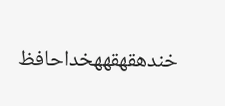خندهقهقههخداحافظ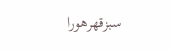سبزقهرهورا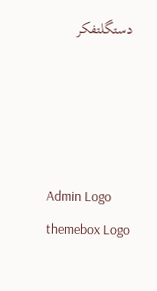دستگلتفکر




Admin Logo
themebox Logo